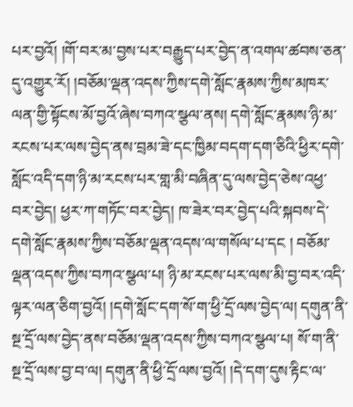པར་བྱའོ། །གོ་བར་མ་བྱས་པར་བརྒྱུད་པར་བྱེད་ན་འགལ་ཚབས་ཅན་དུ་འགྱུར་རོ། །བཅོམ་ལྡན་འདས་ཀྱིས་དགེ་སློང་རྣམས་ཀྱིས་མཁར་ལན་གྱི་སྟོངས་མོ་བྱའོ་ཞེས་བཀའ་སྩལ་ནས། དགེ་སློང་རྣམས་ཉི་མ་རངས་པར་ལས་བྱེད་ནས་བྲམ་ཟེ་དང་ཁྱིམ་བདག་དག་ཅིའི་ཕྱིར་དགེ་སློང་འདི་དག་ཉི་མ་རངས་པར་གླ་མི་བཞིན་དུ་ལས་བྱེད་ཅེས་འཕྱ་བར་བྱེད། ཕྱར་ཀ་གཏོང་བར་བྱེད། ཁ་ཟེར་བར་བྱེད་པའི་སྐབས་དེ་དགེ་སློང་རྣམས་ཀྱིས་བཅོམ་ལྡན་འདས་ལ་གསོལ་པ་དང ། བཅོམ་ལྡན་འདས་ཀྱིས་བཀའ་སྩལ་པ། ཉི་མ་རངས་པར་ལས་མི་བྱ་བར་འདི་ལྟར་ལན་ཅིག་བྱའོ། །དགེ་སློང་དག་སོ་ག་ཕྱི་དྲོ་ལས་བྱེད་ལ། དགུན་ནི་སྔ་དྲོ་ལས་བྱེད་ནས་བཅོམ་ལྡན་འདས་ཀྱིས་བཀའ་སྩལ་པ། སོ་ག་ནི་སྔ་དྲོ་ལས་བྱ་བ་ལ། དགུན་ནི་ཕྱི་དྲོ་ལས་བྱའོ། །དེ་དག་དུས་རྟིང་ལ་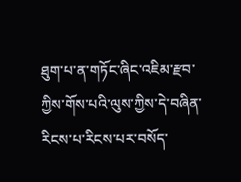ཐུག་པ་ན་གཏོང་ཞིང་འཇིམ་རྫབ་ཀྱིས་གོས་པའི་ལུས་ཀྱིས་དེ་བཞིན་རིངས་པ་རིངས་པར་བསོད་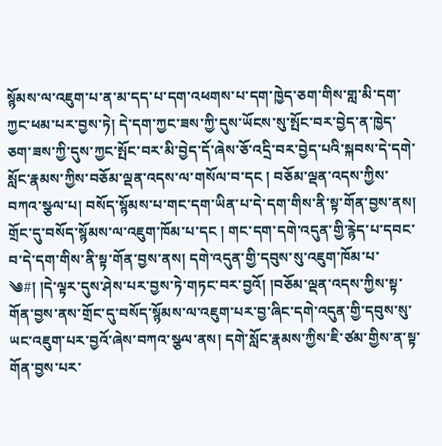སྙོམས་ལ་འཇུག་པ་ན་མ་དད་པ་དག་འཕགས་པ་དག་ཁྱེད་ཅག་གིས་གླ་མི་དག་ཀྱང་ཕམ་པར་བྱས་ཏེ། དེ་དག་ཀྱང་ཟས་ཀྱི་དུས་ཡོངས་སུ་སྤོང་བར་བྱེད་ན་ཁྱེད་ཅག་ཟས་ཀྱི་དུས་ཀྱང་སྤོང་བར་མི་བྱེད་དོ་ཞེས་ཅོ་འདྲི་བར་བྱེད་པའི་སྐབས་དེ་དགེ་སློང་རྣམས་ཀྱིས་བཅོམ་ལྡན་འདས་ལ་གསོལ་བ་དང ། བཅོམ་ལྡན་འདས་ཀྱིས་བཀའ་སྩལ་པ། བསོད་སྙོམས་པ་གང་དག་ཡིན་པ་དེ་དག་གིས་ནི་སྟ་གོན་བྱས་ནས། གྲོང་དུ་བསོད་སྙོམས་ལ་འཇུག་ཁོམ་པ་དང ། གང་དག་དགེ་འདུན་གྱི་རྙེད་པ་དབང་བ་དེ་དག་གིས་ནི་སྟ་གོན་བྱས་ནས། དགེ་འདུན་གྱི་དབུས་སུ་འཇུག་ཁོམ་པ་
༄#། །དེ་ལྟར་དུས་ཤེས་པར་བྱས་ཏེ་གཏང་བར་བྱའོ། །བཅོམ་ལྡན་འདས་ཀྱིས་སྟ་གོན་བྱས་ནས་གྲོང་དུ་བསོད་སྙོམས་ལ་འཇུག་པར་བྱ་ཞིང་དགེ་འདུན་གྱི་དབུས་སུ་ཡང་འཇུག་པར་བྱའོ་ཞེས་བཀའ་སྩལ་ནས། དགེ་སློང་རྣམས་ཀྱིས་ཇི་ཙམ་གྱིས་ན་སྟ་གོན་བྱས་པར་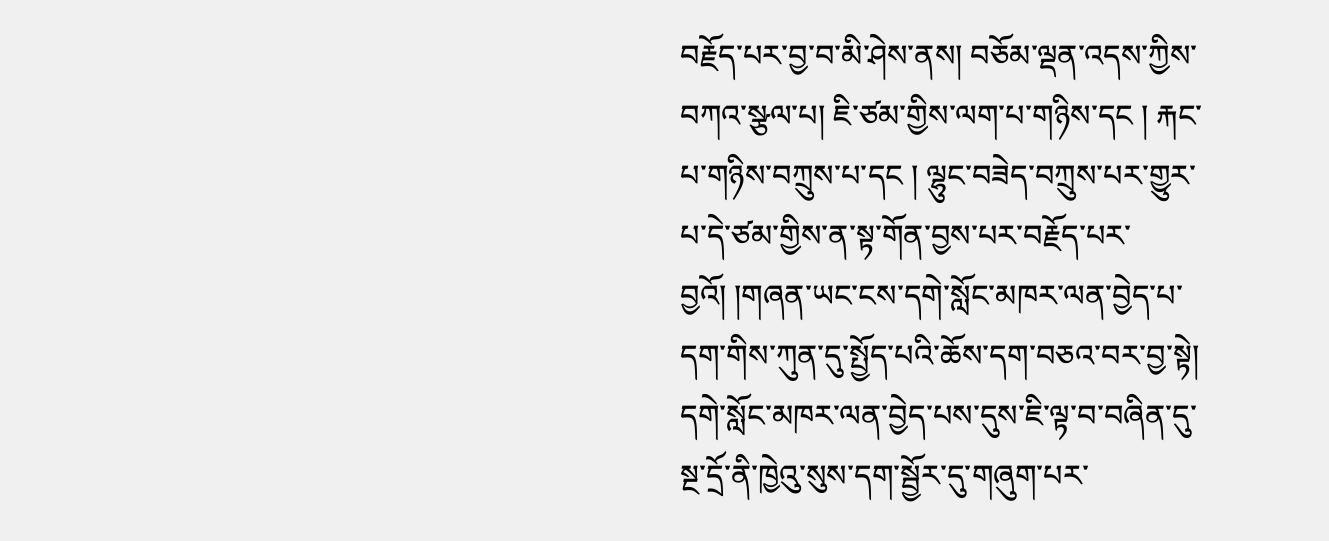བརྗོད་པར་བྱ་བ་མི་ཤེས་ནས། བཅོམ་ལྡན་འདས་ཀྱིས་བཀའ་སྩལ་པ། ཇི་ཙམ་གྱིས་ལག་པ་གཉིས་དང ། རྐང་པ་གཉིས་བཀྲུས་པ་དང ། ལྷུང་བཟེད་བཀྲུས་པར་གྱུར་པ་དེ་ཙམ་གྱིས་ན་སྟ་གོན་བྱས་པར་བརྗོད་པར་བྱའོ། །གཞན་ཡང་ངས་དགེ་སློང་མཁར་ལན་བྱེད་པ་དག་གིས་ཀུན་དུ་སྤྱོད་པའི་ཆོས་དག་བཅའ་བར་བྱ་སྟེ། དགེ་སློང་མཁར་ལན་བྱེད་པས་དུས་ཇི་ལྟ་བ་བཞིན་དུ་སྔ་དྲོ་ནི་ཁྱེའུ་སུས་དག་སྦྱོར་དུ་གཞུག་པར་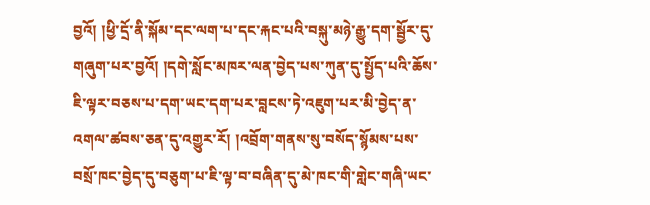བྱའོ། །ཕྱི་དྲོ་ནི་སྐོམ་དང་ལག་པ་དང་རྐང་པའི་བསྐུ་མཉེ་རྒྱུ་དག་སྦྱོར་དུ་གཞུག་པར་བྱའོ། །དགེ་སློང་མཁར་ལན་བྱེད་པས་ཀུན་དུ་སྤྱོད་པའི་ཆོས་ཇི་ལྟར་བཅས་པ་དག་ཡང་དག་པར་བླངས་ཏེ་འཇུག་པར་མི་བྱེད་ན་འགལ་ཚབས་ཅན་དུ་འགྱུར་རོ། །འབྲོག་གནས་སུ་བསོད་སྙོམས་པས་བསྲོ་ཁང་བྱེད་དུ་བཅུག་པ་ཇི་ལྟ་བ་བཞིན་དུ་མེ་ཁང་གི་གླེང་གཞི་ཡང་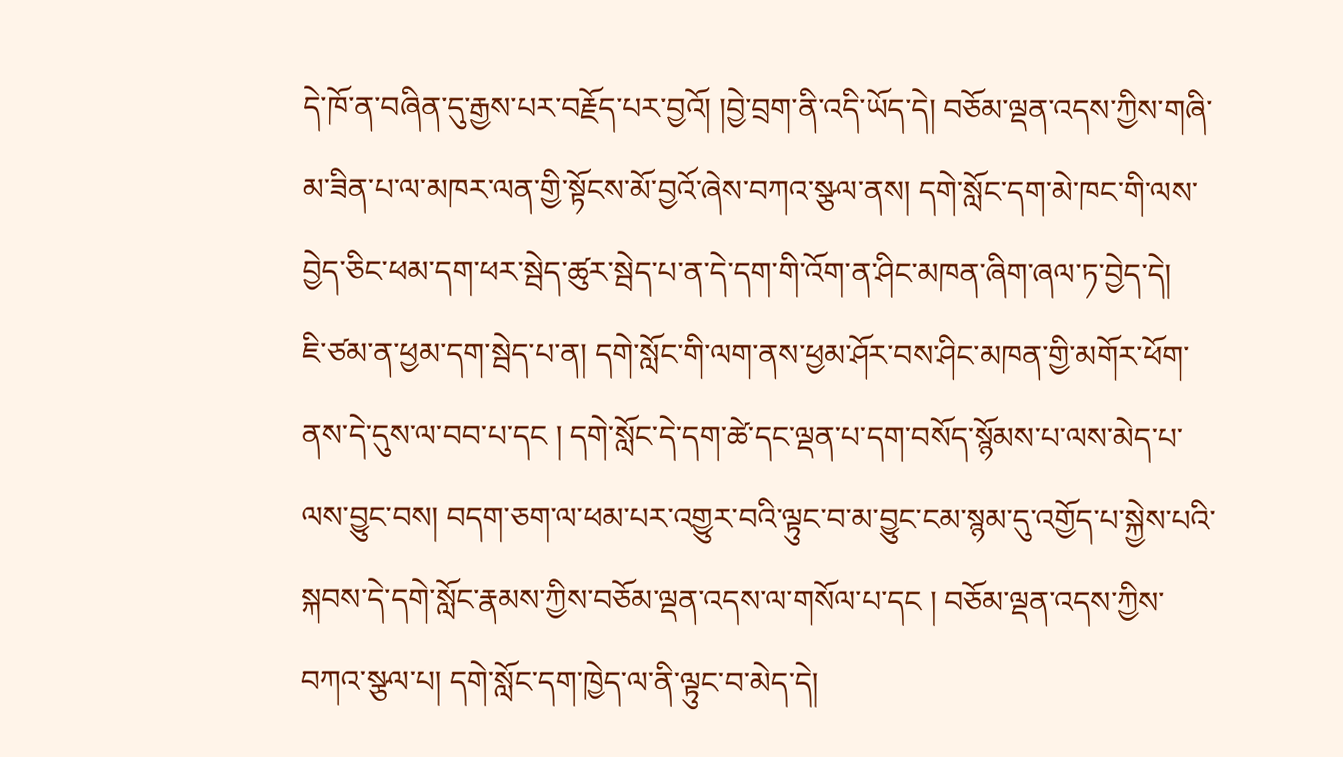དེ་ཁོ་ན་བཞིན་དུ་རྒྱས་པར་བརྗོད་པར་བྱའོ། །བྱེ་བྲག་ནི་འདི་ཡོད་དེ། བཅོམ་ལྡན་འདས་ཀྱིས་གཞི་མ་ཟིན་པ་ལ་མཁར་ལན་གྱི་སྟོངས་མོ་བྱའོ་ཞེས་བཀའ་སྩལ་ནས། དགེ་སློང་དག་མེ་ཁང་གི་ལས་བྱེད་ཅིང་ཕམ་དག་ཕར་སྦེད་ཚུར་སྦེད་པ་ན་དེ་དག་གི་འོག་ན་ཤིང་མཁན་ཞིག་ཞལ་ཏ་བྱེད་དེ།
ཇི་ཙམ་ན་ཕྱམ་དག་སྦེད་པ་ན། དགེ་སློང་གི་ལག་ནས་ཕྱམ་ཤོར་བས་ཤིང་མཁན་གྱི་མགོར་ཕོག་ནས་དེ་དུས་ལ་བབ་པ་དང ། དགེ་སློང་དེ་དག་ཚེ་དང་ལྡན་པ་དག་བསོད་སྙོམས་པ་ལས་མེད་པ་ལས་བྱུང་བས། བདག་ཅག་ལ་ཕམ་པར་འགྱུར་བའི་ལྟུང་བ་མ་བྱུང་ངམ་སྙམ་དུ་འགྱོད་པ་སྐྱེས་པའི་སྐབས་དེ་དགེ་སློང་རྣམས་ཀྱིས་བཅོམ་ལྡན་འདས་ལ་གསོལ་པ་དང ། བཅོམ་ལྡན་འདས་ཀྱིས་བཀའ་སྩལ་པ། དགེ་སློང་དག་ཁྱེད་ལ་ནི་ལྟུང་བ་མེད་དེ།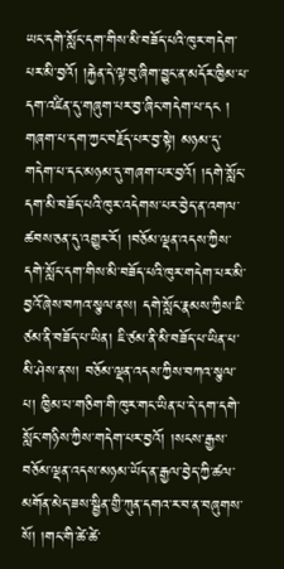ཡང་དགེ་སློང་དག་གིས་མི་བཟོད་པའི་ཁུར་གདེག་པར་མི་བྱའོ། །རྐྱེན་དེ་ལྟ་བུ་ཞིག་བྱུང་ན་མདོར་ཁྱིམ་པ་དག་འཛིན་དུ་གཞུག་པར་བྱ་ཞིང་གདེག་པ་དང ། གཞག་པ་དག་ཀྱང་བརྗོད་པར་བྱ་སྟེ། མཉམ་དུ་གདེག་པ་དང་མཉམ་དུ་གཞག་པར་བྱའོ། །དགེ་སློང་དག་མི་བཟོད་པའི་ཁུར་འདེགས་པར་བྱེད་ན་འགལ་ཚབས་ཅན་དུ་འགྱུར་རོ། །བཅོམ་ལྡན་འདས་ཀྱིས་དགེ་སློང་དག་གིས་མི་བཟོད་པའི་ཁུར་གདེག་པར་མི་བྱའོ་ཞེས་བཀའ་སྩལ་ནས། དགེ་སློང་རྣམས་ཀྱིས་ཇི་ཙམ་ནི་བཟོད་པ་ཡིན། ཇི་ཙམ་ནི་མི་བཟོད་པ་ཡིན་པ་མི་ཤེས་ནས། བཅོམ་ལྡན་འདས་ཀྱིས་བཀའ་སྩལ་པ། ཁྱིམ་པ་གཅིག་གི་ཁུར་གང་ཡིན་པ་དེ་དག་དགེ་སློང་གཉིས་ཀྱིས་གདེག་པར་བྱའོ། །སངས་རྒྱས་བཅོམ་ལྡན་འདས་མཉམ་ཡོད་ན་རྒྱལ་བྱེད་ཀྱི་ཚལ་མགོན་མེད་ཟས་སྦྱིན་གྱི་ཀུན་དགའ་ར་བ་ན་བཞུགས་སོ། །གང་གི་ཚེ་ཚེ་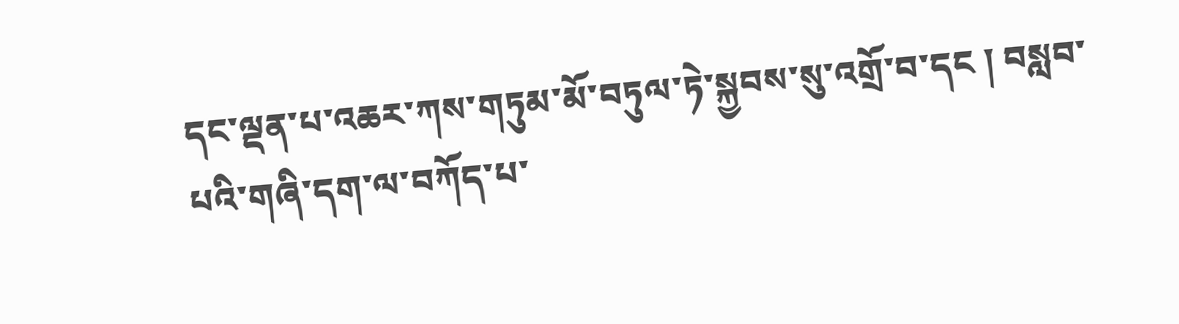དང་ལྡན་པ་འཆར་ཀས་གཏུམ་མོ་བཏུལ་ཏེ་སྐྱབས་སུ་འགྲོ་བ་དང ། བསླབ་པའི་གཞི་དག་ལ་བཀོད་པ་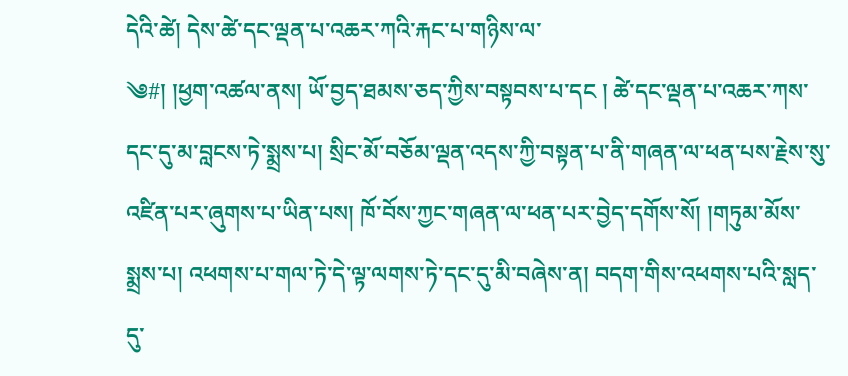དེའི་ཚེ། དེས་ཚེ་དང་ལྡན་པ་འཆར་ཀའི་རྐང་པ་གཉིས་ལ་
༄#། །ཕྱག་འཚལ་ནས། ཡོ་བྱད་ཐམས་ཅད་ཀྱིས་བསྟབས་པ་དང ། ཚེ་དང་ལྡན་པ་འཆར་ཀས་དང་དུ་མ་བླངས་ཏེ་སྨྲས་པ། སྲིང་མོ་བཅོམ་ལྡན་འདས་ཀྱི་བསྟན་པ་ནི་གཞན་ལ་ཕན་པས་རྗེས་སུ་འཛིན་པར་ཞུགས་པ་ཡིན་པས། ཁོ་བོས་ཀྱང་གཞན་ལ་ཕན་པར་བྱེད་དགོས་སོ། །གཏུམ་མོས་སྨྲས་པ། འཕགས་པ་གལ་ཏེ་དེ་ལྟ་ལགས་ཏེ་དང་དུ་མི་བཞེས་ན། བདག་གིས་འཕགས་པའི་སླད་དུ་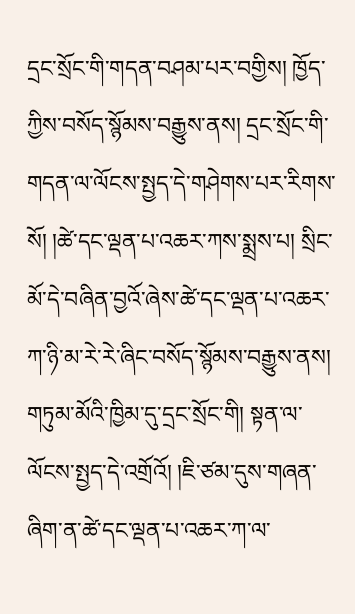དྲང་སྲོང་གི་གདན་བཤམ་པར་བགྱིས། ཁྱོད་ཀྱིས་བསོད་སྙོམས་བརྒྱུས་ནས། དྲང་སྲོང་གི་གདན་ལ་ལོངས་སྤྱད་དེ་གཤེགས་པར་རིགས་སོ། །ཚེ་དང་ལྡན་པ་འཆར་ཀས་སྨྲས་པ། སྲིང་མོ་དེ་བཞིན་བྱའོ་ཞེས་ཚེ་དང་ལྡན་པ་འཆར་ཀ་ཉི་མ་རེ་རེ་ཞིང་བསོད་སྙོམས་བརྒྱུས་ནས། གཏུམ་མོའི་ཁྱིམ་དུ་དྲང་སྲོང་གི། སྟན་ལ་ལོངས་སྤྱད་དེ་འགྲོའོ། །ཇི་ཙམ་དུས་གཞན་ཞིག་ན་ཚེ་དང་ལྡན་པ་འཆར་ཀ་ལ་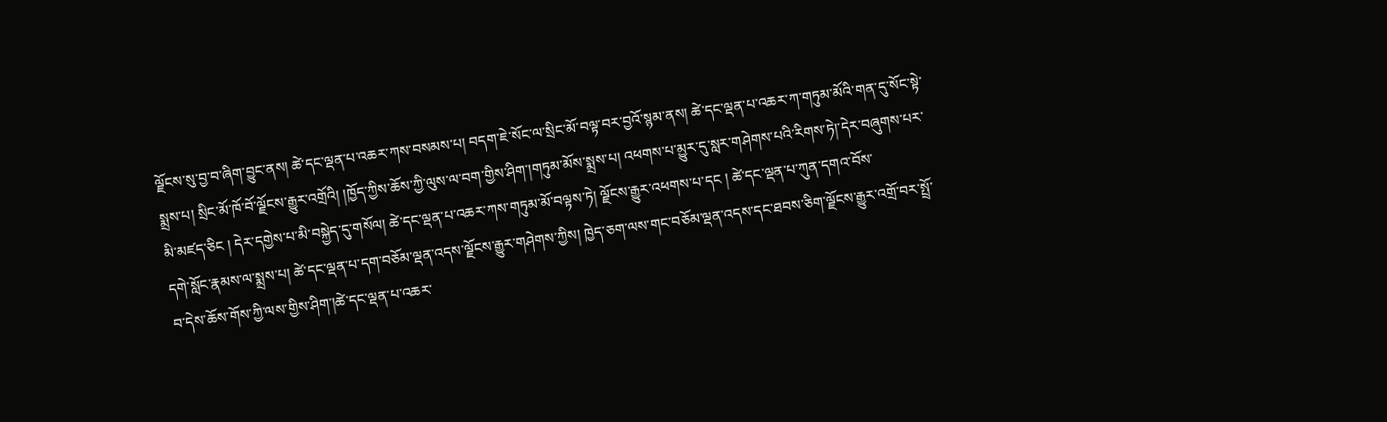ལྗོངས་སུ་བྱ་བ་ཞིག་བྱུང་ནས། ཚེ་དང་ལྡན་པ་འཆར་ཀས་བསམས་པ། བདག་ཇེ་སོང་ལ་སྲིང་མོ་བལྟ་བར་བྱའོ་སྙམ་ནས། ཚེ་དང་ལྡན་པ་འཆར་ཀ་གཏུམ་མོའི་གན་དུ་སོང་སྟེ་སྨྲས་པ། སྲིང་མོ་ཁོ་བོ་ལྗོངས་རྒྱུར་འགྲོའི། །ཁྱོད་ཀྱིས་ཆོས་ཀྱི་ལུས་ལ་བག་གྱིས་ཤིག་།གཏུམ་མོས་སྨྲས་པ། འཕགས་པ་མྱུར་དུ་སླར་གཤེགས་པའི་རིགས་ཏེ།་དེར་བཞུགས་པར་མི་མཛད་ཅིང ། དེར་དགྱེས་པ་མི་བསྐྱེད་དུ་གསོལ། ཚེ་དང་ལྡན་པ་འཆར་ཀས་གཏུམ་མོ་བལྟས་ཏེ། ལྗོངས་རྒྱུར་འཕགས་པ་དང ། ཚེ་དང་ལྡན་པ་ཀུན་དགའ་བོས་
དགེ་སློང་རྣམས་ལ་སྨྲས་པ། ཚེ་དང་ལྡན་པ་དག་བཅོམ་ལྡན་འདས་ལྗོངས་རྒྱུར་གཤེགས་ཀྱིས། ཁྱེད་ཅག་ལས་གང་བཅོམ་ལྡན་འདས་དང་ཐབས་ཅིག་ལྗོངས་རྒྱུར་འགྲོ་བར་སྤྲོ་བ་དེས་ཆོས་གོས་ཀྱི་ལས་གྱིས་ཤིག་།ཚེ་དང་ལྡན་པ་འཆར་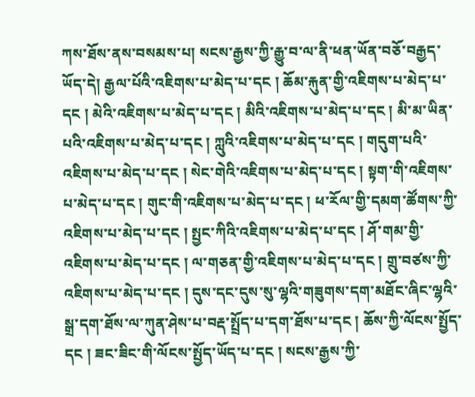ཀས་ཐོས་ནས་བསམས་པ། སངས་རྒྱས་ཀྱི་རྒྱུ་བ་ལ་ནི་ཕན་ཡོན་བཅོ་བརྒྱད་ཡོད་དེ། རྒྱལ་པོའི་འཇིགས་པ་མེད་པ་དང ། ཆོམ་རྐུན་གྱི་འཇིགས་པ་མེད་པ་དང ། མེའི་འཇིགས་པ་མེད་པ་དང ། མིའི་འཇིགས་པ་མེད་པ་དང ། མི་མ་ཡིན་པའི་འཇིགས་པ་མེད་པ་དང ། ཀླུའི་འཇིགས་པ་མེད་པ་དང ། གདུག་པའི་འཇིགས་པ་མེད་པ་དང ། སེང་གེའི་འཇིགས་པ་མེད་པ་དང ། སྟག་གི་འཇིགས་པ་མེད་པ་དང ། གུང་གི་འཇིགས་པ་མེད་པ་དང ། ཕ་རོལ་གྱི་དམག་ཚོགས་ཀྱི་འཇིགས་པ་མེད་པ་དང ། སྤྱང་ཀིའི་འཇིགས་པ་མེད་པ་དང ། ཤོ་གམ་གྱི་འཇིགས་པ་མེད་པ་དང ། ལ་གཅན་གྱི་འཇིགས་པ་མེད་པ་དང ། གྲུ་བཙས་ཀྱི་འཇིགས་པ་མེད་པ་དང ། དུས་དང་དུས་སུ་ལྷའི་གཟུགས་དག་མཐོང་ཞིང་ལྷའི་སྒྲ་དག་ཐོས་ལ་ཀུན་ཤེས་པ་བརྡ་སྤྲོད་པ་དག་ཐོས་པ་དང ། ཆོས་ཀྱི་ལོངས་སྤྱོད་དང ། ཟང་ཟིང་གི་ལོངས་སྤྱོད་ཡོད་པ་དང ། སངས་རྒྱས་ཀྱི་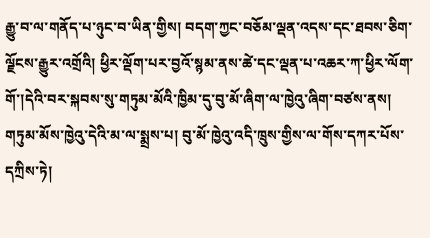རྒྱུ་བ་ལ་གནོད་པ་ཉུང་བ་ཡིན་གྱིས། བདག་ཀྱང་བཅོམ་ལྡན་འདས་དང་ཐབས་ཅིག་ལྗོངས་རྒྱུར་འགྲོའི། ཕྱིར་ལྡོག་པར་བྱའོ་སྙམ་ནས་ཚེ་དང་ལྡན་པ་འཆར་ཀ་ཕྱིར་ལོག་གོ་།དེའི་བར་སྐབས་སུ་གཏུམ་མོའི་ཁྱིམ་དུ་བུ་མོ་ཞིག་ལ་ཁྱེའུ་ཞིག་བཙས་ནས། གཏུམ་མོས་ཁྱེའུ་དེའི་མ་ལ་སྨྲས་པ། བུ་མོ་ཁྱེའུ་འདི་ཁྲུས་གྱིས་ལ་གོས་དཀར་པོས་དཀྲིས་ཏེ།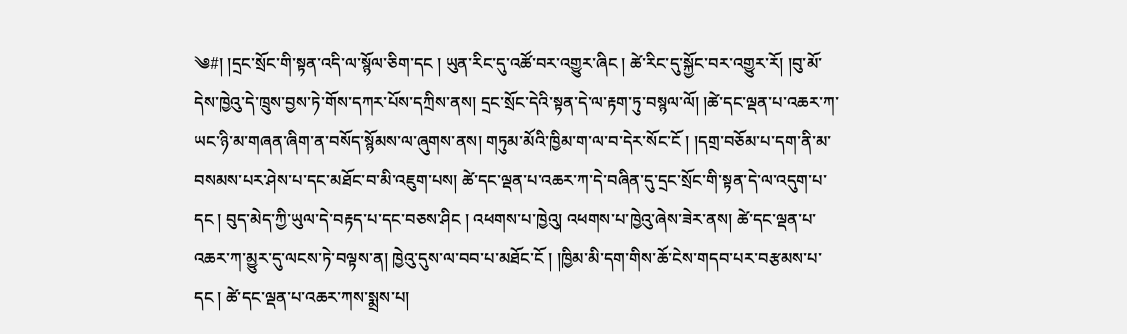༄#། །དྲང་སྲོང་གི་སྟན་འདི་ལ་སྙོལ་ཅིག་དང ། ཡུན་རིང་དུ་འཚོ་བར་འགྱུར་ཞིང ། ཚེ་རིང་དུ་སྐྱོང་བར་འགྱུར་རོ། །བུ་མོ་དེས་ཁྱེའུ་དེ་ཁྲུས་བྱས་ཏེ་གོས་དཀར་པོས་དཀྲིས་ནས། དྲང་སྲོང་དེའི་སྟན་དེ་ལ་རྟག་ཏུ་བསྙལ་ལོ། །ཚེ་དང་ལྡན་པ་འཆར་ཀ་ཡང་ཉི་མ་གཞན་ཞིག་ན་བསོད་སྙོམས་ལ་ཞུགས་ནས། གཏུམ་མོའི་ཁྱིམ་ག་ལ་བ་དེར་སོང་ངོ ། །དགྲ་བཅོམ་པ་དག་ནི་མ་བསམས་པར་ཤེས་པ་དང་མཐོང་བ་མི་འཇུག་པས། ཚེ་དང་ལྡན་པ་འཆར་ཀ་དེ་བཞིན་དུ་དྲང་སྲོང་གི་སྟན་དེ་ལ་འདུག་པ་དང ། བུད་མེད་ཀྱི་ཡུལ་དེ་བརྟད་པ་དང་བཅས་ཤིང ། འཕགས་པ་ཁྱེའུ། འཕགས་པ་ཁྱེའུ་ཞེས་ཟེར་ནས། ཚེ་དང་ལྡན་པ་འཆར་ཀ་མྱུར་དུ་ལངས་ཏེ་བལྟས་ན། ཁྱེའུ་དུས་ལ་བབ་པ་མཐོང་ངོ ། །ཁྱིམ་མི་དག་གིས་ཆོ་ངེས་གདབ་པར་བརྩམས་པ་དང ། ཚེ་དང་ལྡན་པ་འཆར་ཀས་སྨྲས་པ།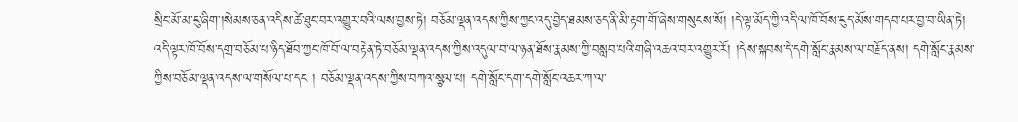སྲིང་མོ་མ་ངུ་ཞིག་།སེམས་ཅན་འདིས་ཚེ་ཐུང་བར་འགྱུར་བའི་ལས་བྱས་ཏེ། བཅོམ་ལྡན་འདས་ཀྱིས་ཀྱང་འདུ་བྱེད་ཐམས་ཅད་ནི་མི་རྟག་གོ་ཞེས་གསུངས་སོ། །དེ་ལྟ་མོད་ཀྱི་འདི་ལ་ཁོ་བོས་ངུད་མོས་གདབ་པར་བྱ་བ་ཡིན་ཏེ། འདི་ལྟར་ཁོ་བོས་དགྲ་བཅོམ་པ་ཉིད་ཐོབ་ཀྱང་ཁོ་བོ་ལ་བརྟེན་ཏེ་བཅོམ་ལྡན་འདས་ཀྱིས་འདུལ་བ་ལ་ཉན་ཐོས་རྣམས་ཀྱི་བསླབ་པའི་གཞི་འཆའ་བར་འགྱུར་རོ། །དེས་སྐབས་དེ་དགེ་སློང་རྣམས་ལ་བརྗོད་ནས། དགེ་སློང་རྣམས་ཀྱིས་བཅོམ་ལྡན་འདས་ལ་གསོལ་པ་དང ། བཅོམ་ལྡན་འདས་ཀྱིས་བཀའ་སྩལ་པ། དགེ་སློང་དག་དགེ་སློང་འཆར་ཀ་ལ་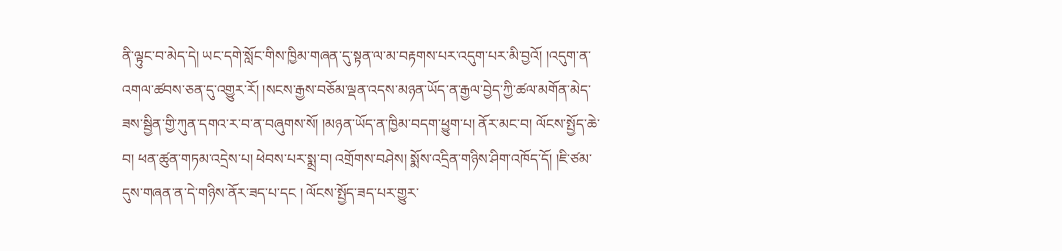ནི་ལྟུང་བ་མེད་དེ། ཡང་དགེ་སློང་གིས་ཁྱིམ་གཞན་དུ་སྟན་ལ་མ་བརྟགས་པར་འདུག་པར་མི་བྱའོ། །འདུག་ན་འགལ་ཚབས་ཅན་དུ་འགྱུར་རོ། །སངས་རྒྱས་བཅོམ་ལྡན་འདས་མཉན་ཡོད་ན་རྒྱལ་བྱེད་ཀྱི་ཚལ་མགོན་མེད་ཟས་སྦྱིན་གྱི་ཀུན་དགའ་ར་བ་ན་བཞུགས་སོ། །མཉན་ཡོད་ན་ཁྱིམ་བདག་ཕྱུག་པ། ནོར་མང་བ། ལོངས་སྤྱོད་ཆེ་བ། ཕན་ཚུན་གཏམ་འདྲེས་པ། ཕེབས་པར་སྨྲ་བ། འགྲོགས་བཤེས། སྨོས་འདྲིན་གཉིས་ཤིག་འཁོད་དོ། །ཇི་ཙམ་དུས་གཞན་ན་དེ་གཉིས་ནོར་ཟད་པ་དང ། ལོངས་སྤྱོད་ཟད་པར་གྱུར་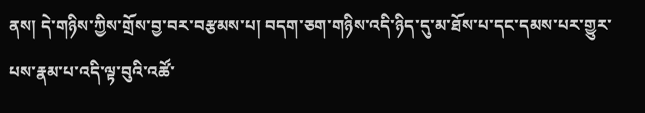ནས། དེ་གཉིས་ཀྱིས་གྲོས་བྱ་བར་བརྩམས་པ། བདག་ཅག་གཉིས་འདི་ཉིད་དུ་མ་ཐོས་པ་དང་དམས་པར་གྱུར་པས་རྣམ་པ་འདི་ལྟ་བུའི་འཚོ་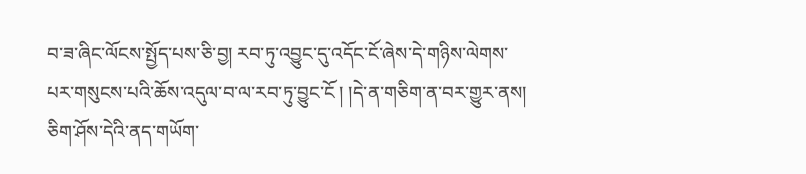བ་ཟ་ཞིང་ལོངས་སྤྱོད་པས་ཅི་བྱ། རབ་ཏུ་འབྱུང་དུ་འདོང་ངོ་ཞེས་དེ་གཉིས་ལེགས་པར་གསུངས་པའི་ཆོས་འདུལ་བ་ལ་རབ་ཏུ་བྱུང་ངོ ། །དེ་ན་གཅིག་ན་བར་གྱུར་ནས། ཅིག་ཤོས་དེའི་ནད་གཡོག་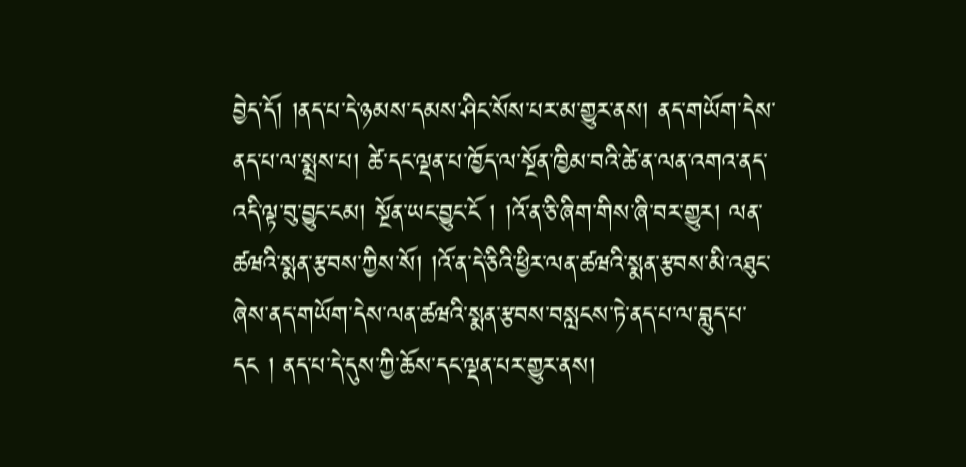བྱེད་དོ། །ནད་པ་དེ་ཉམས་དམས་ཤིང་སོས་པར་མ་གྱུར་ནས། ནད་གཡོག་དེས་ནད་པ་ལ་སྨྲས་པ། ཚེ་དང་ལྡན་པ་ཁྱོད་ལ་སྔོན་ཁྱིམ་བའི་ཚེ་ན་ལན་འགའ་ནད་འདི་ལྟ་བུ་བྱུང་ངམ། སྔོན་ཡང་བྱུང་ངོ ། །འོ་ན་ཅི་ཞིག་གིས་ཞི་བར་གྱུར། ལན་ཚཝའི་སྨན་རྩབས་ཀྱིས་སོ། །འོ་ན་དེ་ཅིའི་ཕྱིར་ལན་ཚཝའི་སྨན་རྩབས་མི་འཐུང་ཞེས་ནད་གཡོག་དེས་ལན་ཚཝའི་སྨན་རྩབས་བསླངས་ཏེ་ནད་པ་ལ་བླུད་པ་དང ། ནད་པ་དེ་དུས་ཀྱི་ཆོས་དང་ལྡན་པར་གྱུར་ནས།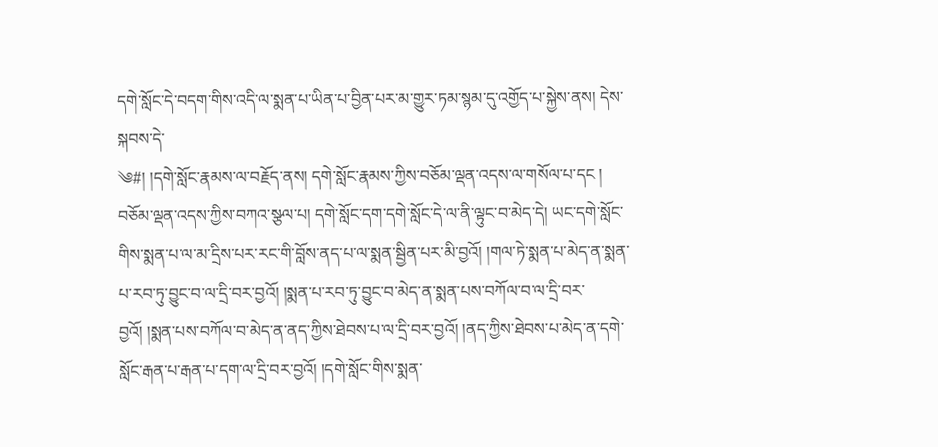དགེ་སློང་དེ་བདག་གིས་འདི་ལ་སྨན་པ་ཡིན་པ་བྱིན་པར་མ་གྱུར་ཏམ་སྙམ་དུ་འགྱོད་པ་སྐྱེས་ནས། དེས་སྐབས་དེ་
༄#། །དགེ་སློང་རྣམས་ལ་བརྗོད་ནས། དགེ་སློང་རྣམས་ཀྱིས་བཅོམ་ལྡན་འདས་ལ་གསོལ་པ་དང ། བཅོམ་ལྡན་འདས་ཀྱིས་བཀའ་སྩལ་པ། དགེ་སློང་དག་དགེ་སློང་དེ་ལ་ནི་ལྟུང་བ་མེད་དེ། ཡང་དགེ་སློང་གིས་སྨན་པ་ལ་མ་དྲིས་པར་རང་གི་བློས་ནད་པ་ལ་སྨན་སྦྱིན་པར་མི་བྱའོ། །གལ་ཏེ་སྨན་པ་མེད་ན་སྨན་པ་རབ་ཏུ་བྱུང་བ་ལ་དྲི་བར་བྱའོ། །སྨན་པ་རབ་ཏུ་བྱུང་བ་མེད་ན་སྨན་པས་བཀོལ་བ་ལ་དྲི་བར་བྱའོ། །སྨན་པས་བཀོལ་བ་མེད་ན་ནད་ཀྱིས་ཐེབས་པ་ལ་དྲི་བར་བྱའོ། །ནད་ཀྱིས་ཐེབས་པ་མེད་ན་དགེ་སློང་རྒན་པ་རྒན་པ་དག་ལ་དྲི་བར་བྱའོ། །དགེ་སློང་གིས་སྨན་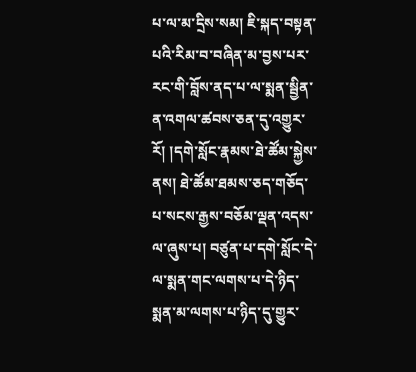པ་ལ་མ་དྲིས་སམ། ཇི་སྐད་བསྟན་པའི་རིམ་བ་བཞིན་མ་བྱས་པར་རང་གི་བློས་ནད་པ་ལ་སྨན་སྦྱིན་ན་འགལ་ཚབས་ཅན་དུ་འགྱུར་རོ། །དགེ་སློང་རྣམས་ཐེ་ཚོམ་སྐྱེས་ནས། ཐེ་ཚོམ་ཐམས་ཅད་གཅོད་པ་སངས་རྒྱས་བཅོམ་ལྡན་འདས་ལ་ཞུས་པ། བཙུན་པ་དགེ་སློང་དེ་ལ་སྨན་གང་ལགས་པ་དེ་ཉིད་སྨན་མ་ལགས་པ་ཉིད་དུ་གྱུར་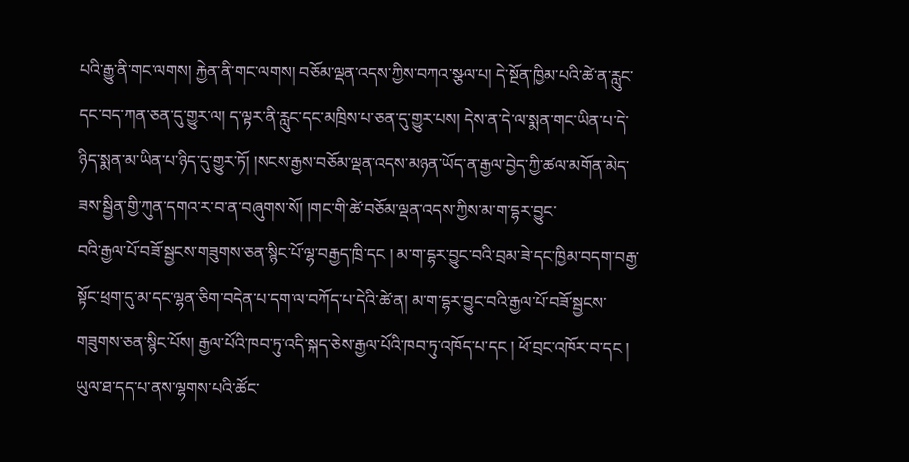པའི་རྒྱུ་ནི་གང་ལགས། རྐྱེན་ནི་གང་ལགས། བཅོམ་ལྡན་འདས་ཀྱིས་བཀའ་སྩལ་པ། དེ་སྔོན་ཁྱིམ་པའི་ཚེ་ན་རླུང་དང་བད་ཀན་ཅན་དུ་གྱུར་ལ། ད་ལྟར་ནི་རླུང་དང་མཁྲིས་པ་ཅན་དུ་གྱུར་པས། དེས་ན་དེ་ལ་སྨན་གང་ཡིན་པ་དེ་ཉིད་སྨན་མ་ཡིན་པ་ཉིད་དུ་གྱུར་ཏོ། །སངས་རྒྱས་བཅོམ་ལྡན་འདས་མཉན་ཡོད་ན་རྒྱལ་བྱེད་ཀྱི་ཚལ་མགོན་མེད་ཟས་སྦྱིན་གྱི་ཀུན་དགའ་ར་བ་ན་བཞུགས་སོ། །གང་གི་ཚེ་བཅོམ་ལྡན་འདས་ཀྱིས་མ་ག་དྷར་བྱུང་
བའི་རྒྱལ་པོ་བཟོ་སྦྱངས་གཟུགས་ཅན་སྙིང་པོ་ལྷ་བརྒྱད་ཁྲི་དང ། མ་ག་དྷར་བྱུང་བའི་བྲམ་ཟེ་དང་ཁྱིམ་བདག་བརྒྱ་སྟོང་ཕྲག་དུ་མ་དང་ལྷན་ཅིག་བདེན་པ་དག་ལ་བཀོད་པ་དེའི་ཚེ་ན། མ་ག་དྷར་བྱུང་བའི་རྒྱལ་པོ་བཟོ་སྦྱངས་གཟུགས་ཅན་སྙིང་པོས། རྒྱལ་པོའི་ཁབ་ཏུ་འདི་སྐད་ཅེས་རྒྱལ་པོའི་ཁབ་ཏུ་འཁོད་པ་དང ། ཕོ་བྲང་འཁོར་བ་དང ། ཡུལ་ཐ་དད་པ་ནས་ལྷགས་པའི་ཚོང་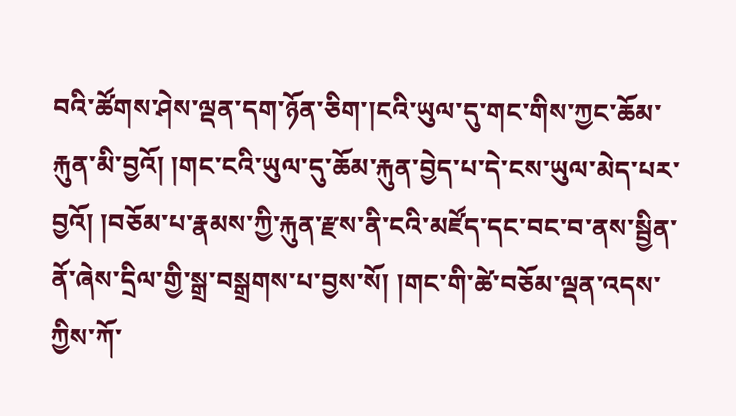བའི་ཚོགས་ཤེས་ལྡན་དག་ཉོན་ཅིག་།ངའི་ཡུལ་དུ་གང་གིས་ཀྱང་ཆོམ་རྐུན་མི་བྱའོ། །གང་ངའི་ཡུལ་དུ་ཆོམ་རྐུན་བྱེད་པ་དེ་ངས་ཡུལ་མེད་པར་བྱའོ། །བཅོམ་པ་རྣམས་ཀྱི་རྐུན་རྫས་ནི་ངའི་མཛོད་དང་བང་བ་ནས་སྦྱིན་ནོ་ཞེས་དྲིལ་གྱི་སྒྲ་བསྒྲགས་པ་བྱས་སོ། །གང་གི་ཚེ་བཅོམ་ལྡན་འདས་ཀྱིས་ཀོ་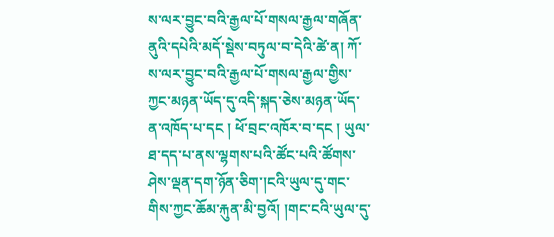ས་ལར་བྱུང་བའི་རྒྱལ་པོ་གསལ་རྒྱལ་གཞོན་ནུའི་དཔེའི་མདོ་སྡེས་བཏུལ་བ་དེའི་ཚེ་ན། ཀོ་ས་ལར་བྱུང་བའི་རྒྱལ་པོ་གསལ་རྒྱལ་གྱིས་ཀྱང་མཉན་ཡོད་དུ་འདི་སྐད་ཅེས་མཉན་ཡོད་ན་འཁོད་པ་དང ། ཕོ་བྲང་འཁོར་བ་དང ། ཡུལ་ཐ་དད་པ་ནས་ལྷགས་པའི་ཚོང་པའི་ཚོགས་ཤེས་ལྡན་དག་ཉོན་ཅིག་།ངའི་ཡུལ་དུ་གང་གིས་ཀྱང་ཆོམ་རྐུན་མི་བྱའོ། །གང་ངའི་ཡུལ་དུ་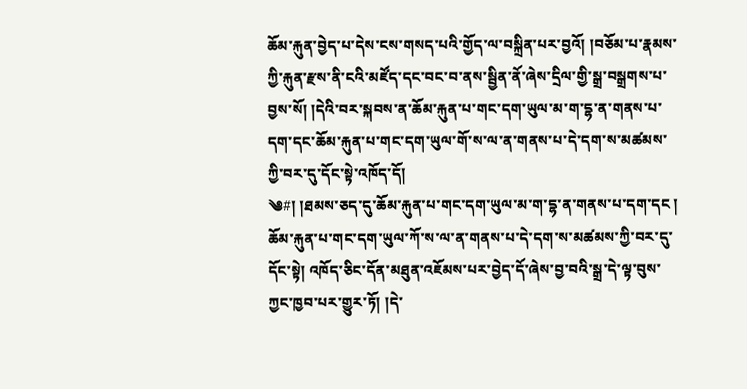ཆོམ་རྐུན་བྱེད་པ་དེས་ངས་གསད་པའི་གྱོད་ལ་བསྐྲིན་པར་བྱའོ། །བཅོམ་པ་རྣམས་ཀྱི་རྐུན་རྫས་ནི་ངའི་མཛོད་དང་བང་བ་ནས་སྦྱིན་ནོ་ཞེས་དྲིལ་གྱི་སྒྲ་བསྒྲགས་པ་བྱས་སོ། །དེའི་བར་སྐབས་ན་ཆོམ་རྐུན་པ་གང་དག་ཡུལ་མ་ག་དྷ་ན་གནས་པ་དག་དང་ཆོམ་རྐུན་པ་གང་དག་ཡུལ་གོ་ས་ལ་ན་གནས་པ་དེ་དག་ས་མཚམས་ཀྱི་བར་དུ་དོང་སྟེ་འཁོད་དོ།
༄#། །ཐམས་ཅད་དུ་ཆོམ་རྐུན་པ་གང་དག་ཡུལ་མ་ག་དྷ་ན་གནས་པ་དག་དང ། ཆོམ་རྐུན་པ་གང་དག་ཡུལ་ཀོ་ས་ལ་ན་གནས་པ་དེ་དག་ས་མཚམས་ཀྱི་བར་དུ་དོང་སྟེ། འཁོད་ཅིང་དོན་མཐུན་འཇོམས་པར་བྱེད་དོ་ཞེས་བྱ་བའི་སྒྲ་དེ་ལྟ་བུས་ཀྱང་ཁྱབ་པར་གྱུར་ཏོ། །དེ་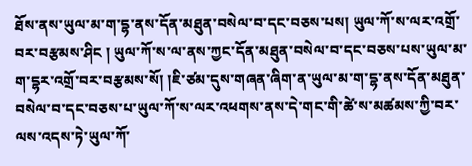ཐོས་ནས་ཡུལ་མ་ག་དྷ་ནས་དོན་མཐུན་བསེལ་བ་དང་བཅས་པས། ཡུལ་ཀོ་ས་ལར་འགྲོ་བར་བརྩམས་ཤིང ། ཡུལ་ཀོ་ས་ལ་ནས་ཀྱང་དོན་མཐུན་བསེལ་བ་དང་བཅས་པས་ཡུལ་མ་ག་དྷར་འགྲོ་བར་བརྩམས་སོ། །ཇི་ཙམ་དུས་གཞན་ཞིག་ན་ཡུལ་མ་ག་དྷ་ནས་དོན་མཐུན་བསེལ་བ་དང་བཅས་པ་ཡུལ་ཀོ་ས་ལར་འཕགས་ནས་དེ་གང་གི་ཚེ་ས་མཚམས་ཀྱི་བར་ལས་འདས་ཏེ་ཡུལ་ཀོ་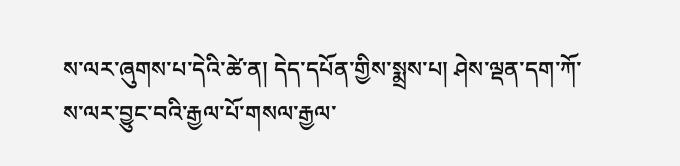ས་ལར་ཞུགས་པ་དེའི་ཚེ་ན། དེད་དཔོན་གྱིས་སྨྲས་པ། ཤེས་ལྡན་དག་ཀོ་ས་ལར་བྱུང་བའི་རྒྱལ་པོ་གསལ་རྒྱལ་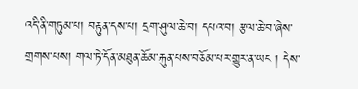འདི་ནི་གཏུམ་པ། བརྟུན་དས་པ། དྲག་ཤུལ་ཆེ་བ། དཔའ་བ། རྩལ་ཆེ་བ་ཞེས་གྲགས་པས། གལ་ཏེ་དོན་མཐུན་ཆོམ་རྐུན་པས་བཅོམ་པར་གྱུར་ན་ཡང ། དེས་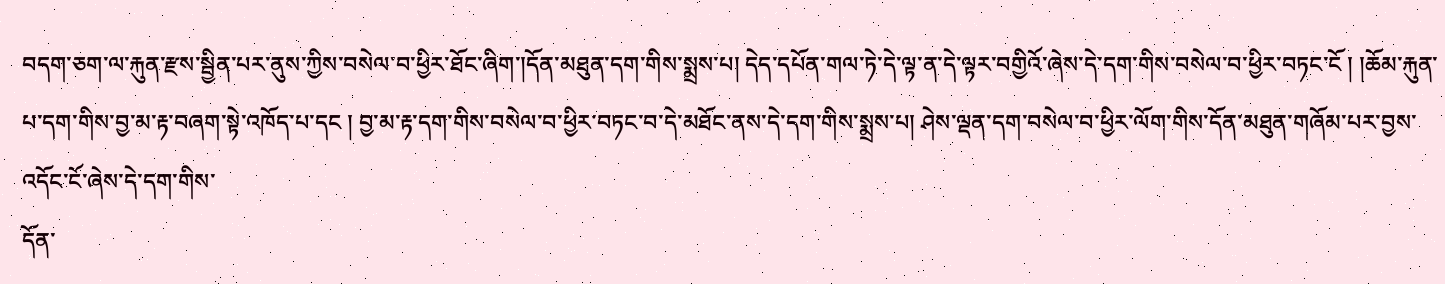བདག་ཅག་ལ་རྐུན་རྫས་སྦྱིན་པར་ནུས་ཀྱིས་བསེལ་བ་ཕྱིར་ཐོང་ཞིག་།དོན་མཐུན་དག་གིས་སྨྲས་པ། དེད་དཔོན་གལ་ཏེ་དེ་ལྟ་ན་དེ་ལྟར་བགྱིའོ་ཞེས་དེ་དག་གིས་བསེལ་བ་ཕྱིར་བཏང་ངོ ། །ཆོམ་རྐུན་པ་དག་གིས་བྱ་མ་རྟ་བཞག་སྟེ་འཁོད་པ་དང ། བྱ་མ་རྟ་དག་གིས་བསེལ་བ་ཕྱིར་བཏང་བ་དེ་མཐོང་ནས་དེ་དག་གིས་སྨྲས་པ། ཤེས་ལྡན་དག་བསེལ་བ་ཕྱིར་ལོག་གིས་དོན་མཐུན་གཞོམ་པར་བྱས་འདོང་ངོ་ཞེས་དེ་དག་གིས་
དོན་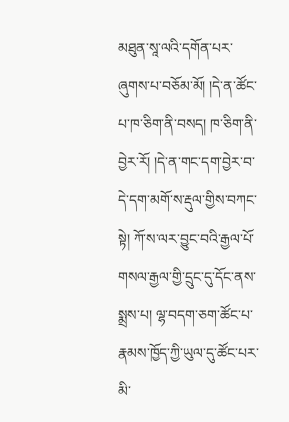མཐུན་སཱ་ལའི་དགོན་པར་ཞུགས་པ་བཅོམ་མོ། །དེ་ན་ཚོང་པ་ཁ་ཅིག་ནི་བསད། ཁ་ཅིག་ནི་བྱེར་རོ། །དེ་ན་གང་དག་བྱེར་བ་དེ་དག་མགོ་ས་རྡུལ་གྱིས་བཀང་སྟེ། ཀོ་ས་ལར་བྱུང་བའི་རྒྱལ་པོ་གསལ་རྒྱལ་གྱི་དྲུང་དུ་དོང་ནས་སྨྲས་པ། ལྷ་བདག་ཅག་ཚོང་པ་རྣམས་ཁྱོད་ཀྱི་ཡུལ་དུ་ཚོང་པར་མི་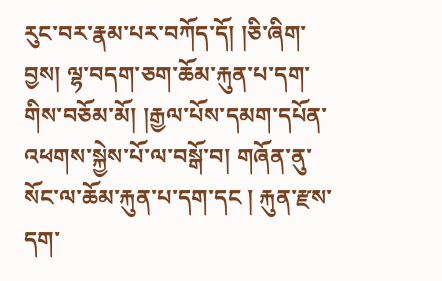རུང་བར་རྣམ་པར་བཀོད་དོ། །ཅི་ཞིག་བྱས། ལྷ་བདག་ཅག་ཆོམ་རྐུན་པ་དག་གིས་བཅོམ་མོ། །རྒྱལ་པོས་དམག་དཔོན་འཕགས་སྐྱེས་པོ་ལ་བསྒོ་བ། གཞོན་ནུ་སོང་ལ་ཆོམ་རྐུན་པ་དག་དང ། རྐུན་རྫས་དག་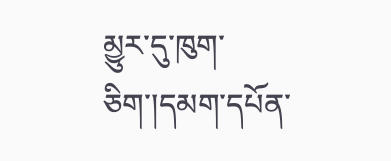མྱུར་དུ་ཁུག་ཅིག་།དམག་དཔོན་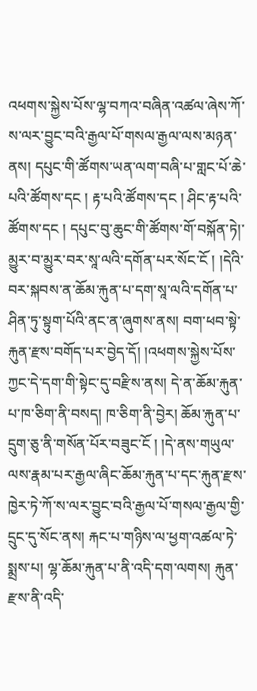འཕགས་སྐྱེས་པོས་ལྷ་བཀའ་བཞིན་འཚལ་ཞེས་ཀོ་ས་ལར་བྱུང་བའི་རྒྱལ་པོ་གསལ་རྒྱལ་ལས་མཉན་ནས། དཔུང་གི་ཚོགས་ཡན་ལག་བཞི་པ་གླང་པོ་ཆེ་པའི་ཚོགས་དང ། རྟ་པའི་ཚོགས་དང ། ཤིང་རྟ་པའི་ཚོགས་དང ། དཔུང་བུ་ཆུང་གི་ཚོགས་གོ་བསྐོན་ཏེ།་མྱུར་བ་མྱུར་བར་སཱ་ལའི་དགོན་པར་སོང་ངོ ། །དེའི་བར་སྐབས་ན་ཆོམ་རྐུན་པ་དག་སཱ་ལའི་དགོན་པ་ཤིན་ཏུ་སྟུག་པོའི་ནང་ན་ཞུགས་ནས། བག་ཕབ་སྟེ་རྐུན་རྫས་བགོད་པར་བྱེད་དོ། །འཕགས་སྐྱེས་པོས་ཀྱང་དེ་དག་གི་སྟེང་དུ་བརྫིས་ནས། དེ་ན་ཆོམ་རྐུན་པ་ཁ་ཅིག་ནི་བསད། ཁ་ཅིག་ནི་བྱེར། ཆོམ་རྐུན་པ་དྲུག་ཅུ་ནི་གསོན་པོར་བཟུང་ངོ ། །དེ་ནས་གཡུལ་ལས་རྣམ་པར་རྒྱལ་ཞིང་ཆོམ་རྐུན་པ་དང་རྐུན་རྫས་ཁྱེར་ཏེ་ཀོ་ས་ལར་བྱུང་བའི་རྒྱལ་པོ་གསལ་རྒྱལ་གྱི་དྲུང་དུ་སོང་ནས། རྐང་པ་གཉིས་ལ་ཕྱག་འཚལ་ཏེ་སྨྲས་པ། ལྷ་ཆོམ་རྐུན་པ་ནི་འདི་དག་ལགས། རྐུན་རྫས་ནི་འདི་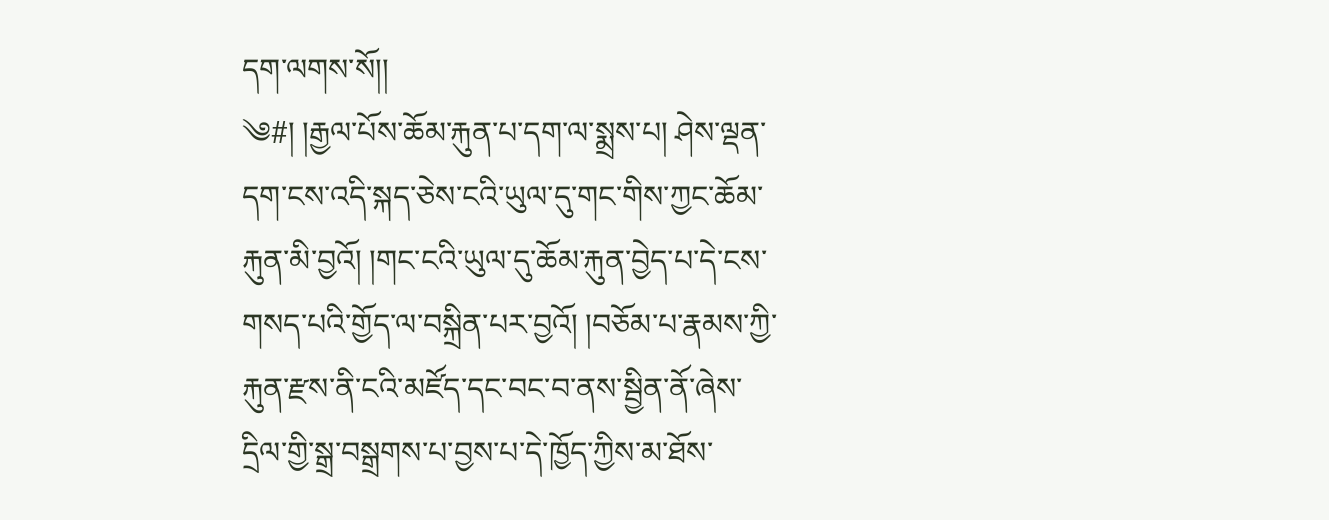དག་ལགས་སོ།།
༄#། །རྒྱལ་པོས་ཆོམ་རྐུན་པ་དག་ལ་སྨྲས་པ། ཤེས་ལྡན་དག་ངས་འདི་སྐད་ཅེས་ངའི་ཡུལ་དུ་གང་གིས་ཀྱང་ཆོམ་རྐུན་མི་བྱའོ། །གང་ངའི་ཡུལ་དུ་ཆོམ་རྐུན་བྱེད་པ་དེ་ངས་གསད་པའི་གྱོད་ལ་བསྐྲིན་པར་བྱའོ། །བཅོམ་པ་རྣམས་ཀྱི་རྐུན་རྫས་ནི་ངའི་མཛོད་དང་བང་བ་ནས་སྦྱིན་ནོ་ཞེས་དྲིལ་གྱི་སྒྲ་བསྒྲགས་པ་བྱས་པ་དེ་ཁྱོད་ཀྱིས་མ་ཐོས་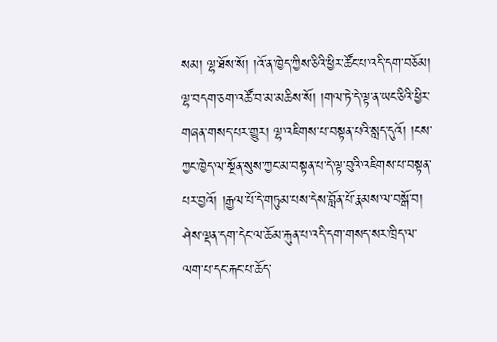སམ། ལྷ་ཐོས་སོ། །འོ་ན་ཁྱེད་ཀྱིས་ཅིའི་ཕྱིར་ཚོང་པ་འདི་དག་བཅོམ། ལྷ་བདག་ཅག་འཚོ་བ་མ་མཆིས་སོ། །གལ་ཏེ་དེ་ལྟ་ན་ཡང་ཅིའི་ཕྱིར་གཞན་གསད་པར་གྱུར། ལྷ་འཇིགས་པ་བསྟན་པའི་སླད་དུའོ། །ངས་ཀྱང་ཁྱེད་ལ་སྔོན་སུས་ཀྱང་མ་བསྟན་པ་དེ་ལྟ་བུའི་འཇིགས་པ་བསྟན་པར་བྱའོ། །རྒྱལ་པོ་དེ་གཏུམ་པས་དེས་བློན་པོ་རྣམས་ལ་བསྒོ་བ། ཤེས་ལྡན་དག་དེང་ལ་ཆོམ་རྐུན་པ་འདི་དག་གསད་སར་ཁྲིད་ལ་ལག་པ་དང་རྐང་པ་ཆོད་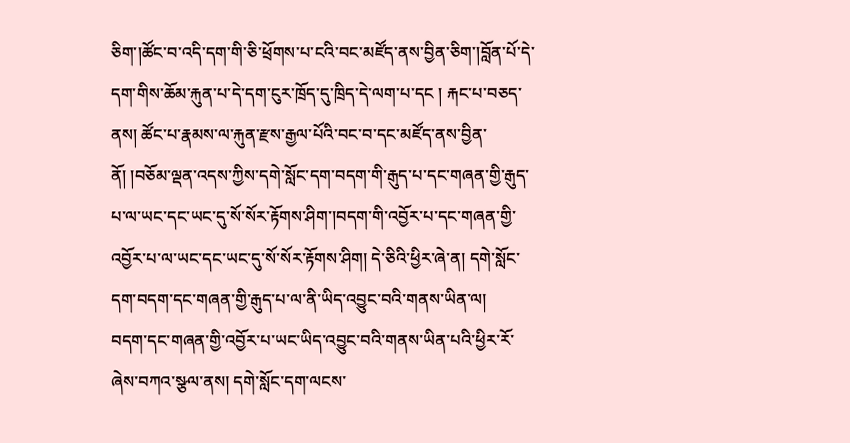ཅིག་།ཚོང་བ་འདི་དག་གི་ཅི་ཕྲོགས་པ་ངའི་བང་མཛོད་ནས་བྱིན་ཅིག་།བློན་པོ་དེ་དག་གིས་ཆོམ་རྐུན་པ་དེ་དག་ངུར་ཁྲོད་དུ་ཁྲིད་དེ་ལག་པ་དང ། རྐང་པ་བཅད་ནས། ཚོང་པ་རྣམས་ལ་རྐུན་རྫས་རྒྱལ་པོའི་བང་བ་དང་མཛོད་ནས་བྱིན་ནོ། །བཅོམ་ལྡན་འདས་ཀྱིས་དགེ་སློང་དག་བདག་གི་རྒུད་པ་དང་གཞན་གྱི་རྒུད་པ་ལ་ཡང་དང་ཡང་དུ་སོ་སོར་རྟོགས་ཤིག་།བདག་གི་འབྱོར་པ་དང་གཞན་གྱི་འབྱོར་པ་ལ་ཡང་དང་ཡང་དུ་སོ་སོར་རྟོགས་ཤིག། དེ་ཅིའི་ཕྱིར་ཞེ་ན། དགེ་སློང་དག་བདག་དང་གཞན་གྱི་རྒུད་པ་ལ་ནི་ཡིད་འབྱུང་བའི་གནས་ཡིན་ལ།
བདག་དང་གཞན་གྱི་འབྱོར་པ་ཡང་ཡིད་འབྱུང་བའི་གནས་ཡིན་པའི་ཕྱིར་རོ་ཞེས་བཀའ་སྩལ་ནས། དགེ་སློང་དག་ལངས་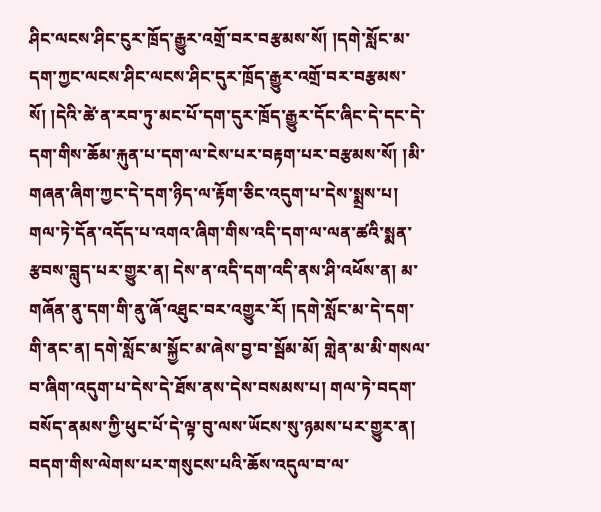ཤིང་ལངས་ཤིང་ངུར་ཁྲོད་རྒྱུར་འགྲོ་བར་བརྩམས་སོ། །དགེ་སློང་མ་དག་ཀྱང་ལངས་ཤིང་ལངས་ཤིང་དུར་ཁྲོད་རྒྱུར་འགྲོ་བར་བརྩམས་སོ། །དེའི་ཚེ་ན་རབ་ཏུ་མང་པོ་དག་དུར་ཁྲོད་རྒྱུར་དོང་ཞིང་དེ་དང་དེ་དག་གིས་ཆོམ་རྐུན་པ་དག་ལ་ངེས་པར་བརྟག་པར་བརྩམས་སོ། །མི་གཞན་ཞིག་ཀྱང་དེ་དག་ཉིད་ལ་རྟོག་ཅིང་འདུག་པ་དེས་སྨྲས་པ། གལ་ཏེ་དོན་འདོད་པ་འགའ་ཞིག་གིས་འདི་དག་ལ་ལན་ཚའི་སྨན་རྩབས་བླུད་པར་གྱུར་ན། དེས་ན་འདི་དག་འདི་ནས་ཤི་འཕོས་ན། མ་གཞོན་ནུ་དག་གི་ནུ་ཞོ་འཐུང་བར་འགྱུར་རོ། །དགེ་སློང་མ་དེ་དག་གི་ནང་ན། དགེ་སློང་མ་སྐྱོང་མ་ཞེས་བྱ་བ་སྦོམ་མོ། གླེན་མ་མི་གསལ་བ་ཞིག་འདུག་པ་དེས་དེ་ཐོས་ནས་དེས་བསམས་པ། གལ་ཏེ་བདག་བསོད་ནམས་ཀྱི་ཕུང་པོ་དེ་ལྟ་བུ་ལས་ཡོངས་སུ་ཉམས་པར་གྱུར་ན། བདག་གིས་ལེགས་པར་གསུངས་པའི་ཆོས་འདུལ་བ་ལ་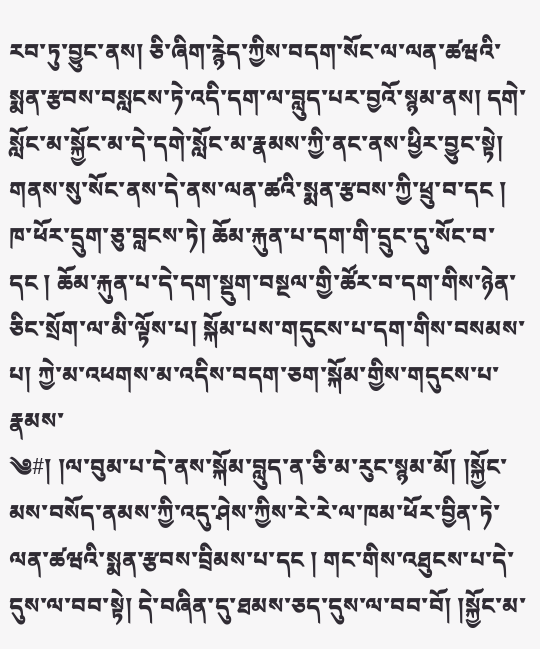རབ་ཏུ་བྱུང་ནས། ཅི་ཞིག་རྙེད་ཀྱིས་བདག་སོང་ལ་ལན་ཚཝའི་སྨན་རྩབས་བསླངས་ཏེ་འདི་དག་ལ་བླུད་པར་བྱའོ་སྙམ་ནས། དགེ་སློང་མ་སྐྱོང་མ་དེ་དགེ་སློང་མ་རྣམས་ཀྱི་ནང་ནས་ཕྱིར་བྱུང་སྟེ། གནས་སུ་སོང་ནས་དེ་ནས་ལན་ཚའི་སྨན་རྩབས་ཀྱི་ཕྲུ་བ་དང ། ཁ་ཕོར་དྲུག་ཅུ་བླངས་ཏེ། ཆོམ་རྐུན་པ་དག་གི་དྲུང་དུ་སོང་བ་དང ། ཆོམ་རྐུན་པ་དེ་དག་སྡུག་བསྔལ་གྱི་ཚོར་བ་དག་གིས་ཉེན་ཅིང་སྲོག་ལ་མི་ལྟོས་པ། སྐོམ་པས་གདུངས་པ་དག་གིས་བསམས་པ། ཀྱེ་མ་འཕགས་མ་འདིས་བདག་ཅག་སྐོམ་གྱིས་གདུངས་པ་རྣམས་
༄#། །ལ་བུམ་པ་དེ་ནས་སྐོམ་བླུད་ན་ཅི་མ་རུང་སྙམ་མོ། །སྐྱོང་མས་བསོད་ནམས་ཀྱི་འདུ་ཤེས་ཀྱིས་རེ་རེ་ལ་ཁམ་ཕོར་བྱིན་ཏེ་ལན་ཚཝའི་སྨན་རྩབས་བྲིམས་པ་དང ། གང་གིས་འཐུངས་པ་དེ་དུས་ལ་བབ་སྟེ། དེ་བཞིན་དུ་ཐམས་ཅད་དུས་ལ་བབ་བོ། །སྐྱོང་མ་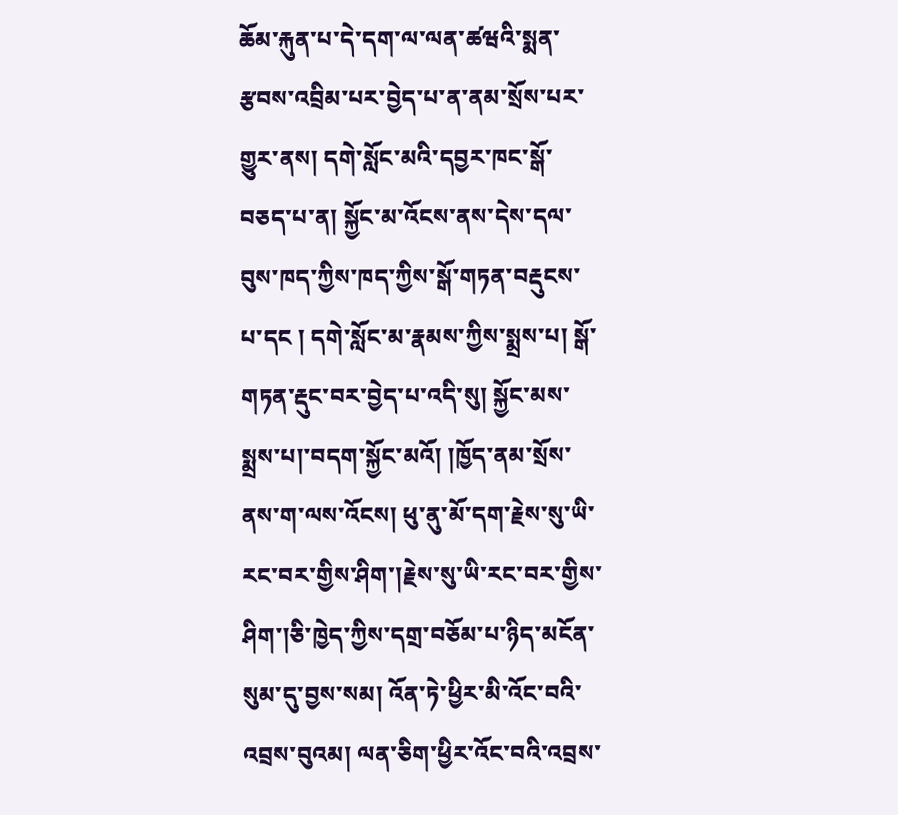ཆོམ་རྐུན་པ་དེ་དག་ལ་ལན་ཚཝའི་སྨན་རྩབས་འབྲིམ་པར་བྱེད་པ་ན་ནམ་སྲོས་པར་གྱུར་ནས། དགེ་སློང་མའི་དབྱར་ཁང་སྒོ་བཅད་པ་ན། སྐྱོང་མ་འོངས་ནས་དེས་དལ་བུས་ཁད་ཀྱིས་ཁད་ཀྱིས་སྒོ་གཏན་བརྡུངས་པ་དང ། དགེ་སློང་མ་རྣམས་ཀྱིས་སྨྲས་པ། སྒོ་གཏན་རྡུང་བར་བྱེད་པ་འདི་སུ། སྐྱོང་མས་སྨྲས་པ།་བདག་སྐྱོང་མའོ། །ཁྱོད་ནམ་སྲོས་ནས་ག་ལས་འོངས། ཕུ་ནུ་མོ་དག་རྗེས་སུ་ཡི་རང་བར་གྱིས་ཤིག་།རྗེས་སུ་ཡི་རང་བར་གྱིས་ཤིག་།ཅི་ཁྱེད་ཀྱིས་དགྲ་བཅོམ་པ་ཉིད་མངོན་སུམ་དུ་བྱས་སམ། འོན་ཏེ་ཕྱིར་མི་འོང་བའི་འབྲས་བུའམ། ལན་ཅིག་ཕྱིར་འོང་བའི་འབྲས་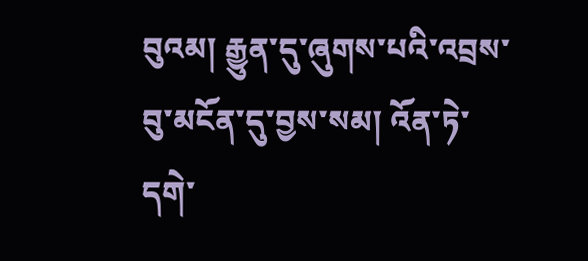བུའམ། རྒྱུན་དུ་ཞུགས་པའི་འབྲས་བུ་མངོན་དུ་བྱས་སམ། འོན་ཏེ་དགེ་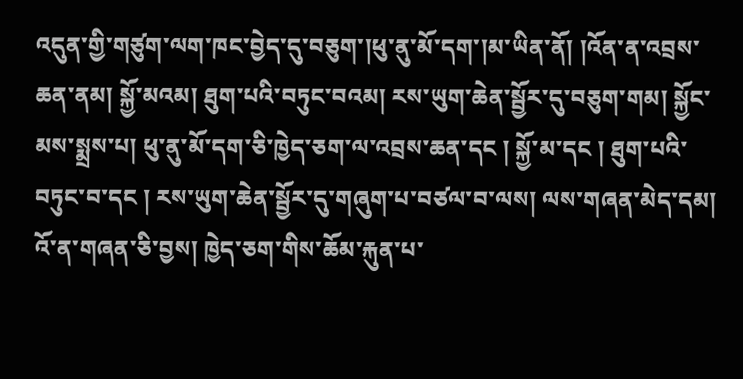འདུན་གྱི་གཙུག་ལག་ཁང་བྱེད་དུ་བཅུག་།ཕུ་ནུ་མོ་དག་།མ་ཡིན་ནོ། །འོན་ན་འབྲས་ཆན་ནམ། སྐྱོ་མའམ། ཐུག་པའི་བཏུང་བའམ། རས་ཡུག་ཆེན་སྦྱོར་དུ་བཅུག་གམ། སྐྱོང་མས་སྨྲས་པ། ཕུ་ནུ་མོ་དག་ཅི་ཁྱེད་ཅག་ལ་འབྲས་ཆན་དང ། སྐྱོ་མ་དང ། ཐུག་པའི་བཏུང་བ་དང ། རས་ཡུག་ཆེན་སྦྱོར་དུ་གཞུག་པ་བཙལ་བ་ལས། ལས་གཞན་མེད་དམ། འོ་ན་གཞན་ཅི་བྱས། ཁྱེད་ཅག་གིས་ཆོམ་རྐུན་པ་